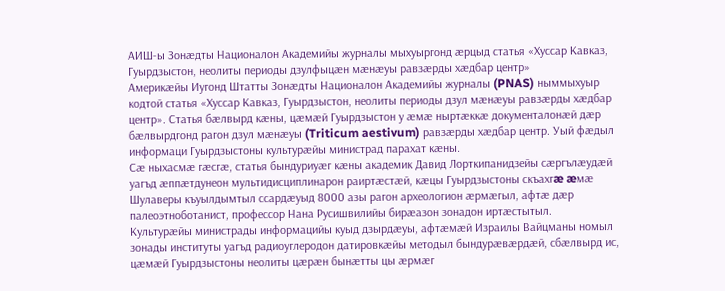АИШ-ы Зонæдты Националон Академийы журналы мыхуыргонд æрцыд статья «Хуссар Кавказ, Гуырдзыстон, неолиты периоды дзулфыцæн мæнæуы равзæрды хæдбар центр»
Америкæйы Иугонд Штатты Зонæдты Националон Академийы журналы (PNAS) ныммыхуыр кодтой статья «Хуссар Кавказ, Гуырдзыстон, неолиты периоды дзул мæнæуы равзæрды хæдбар центр». Статья бæлвырд кæны, цæмæй Гуырдзыстон у æмæ ныртæккæ документалонæй дæр бæлвырдгонд рагон дзул мæнæуы (Triticum aestivum) равзæрды хæдбар центр. Уый фæдыл информаци Гуырдзыстоны культурæйы министрад парахат кæны.
Сæ ныхасмæ гæсгæ, статья бындуриуæг кæны академик Давид Лорткипанидзейы сæргълæудæй уагъд æппæтдунеон мультидисциплинарон раиртæстæй, кæцы Гуырдзыстоны скъахгæ æмæ Шулаверы къуылдымтыл ссардæуыд 8000 азы рагон археологион æрмæгыл, афтæ дæр палеоэтноботанист, профессор Нана Русишвилийы бирæазон зонадон иртæстытыл.
Культурæйы министрады информацийы куыд дзырдæуы, афтæмæй Израилы Вайцманы номыл зонады институты уагъд радиоуглеродон датировкæйы методыл бындурæвæрдæй, сбæлвырд ис, цæмæй Гуырдзыстоны неолиты цæрæн бынæтты цы æрмæг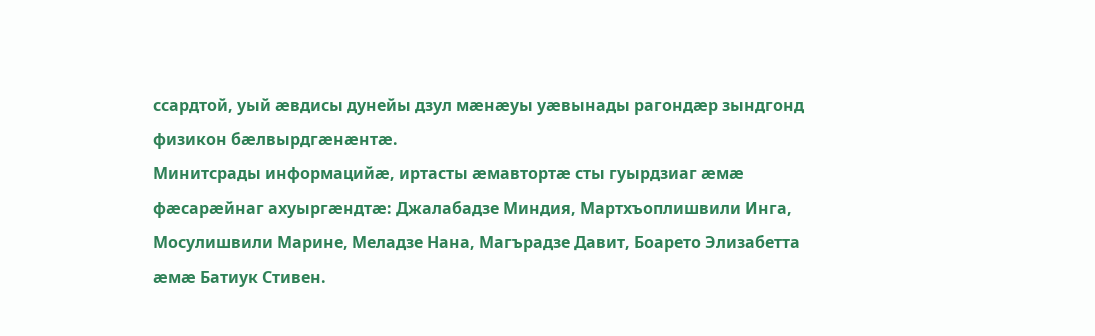ссардтой, уый æвдисы дунейы дзул мæнæуы уæвынады рагондæр зындгонд физикон бæлвырдгæнæнтæ.
Минитсрады информацийæ, иртасты æмавтортæ сты гуырдзиаг æмæ фæсарæйнаг ахуыргæндтæ: Джалабадзе Миндия, Мартхъоплишвили Инга, Мосулишвили Марине, Меладзе Нана, Магърадзе Давит, Боарето Элизабетта æмæ Батиук Стивен.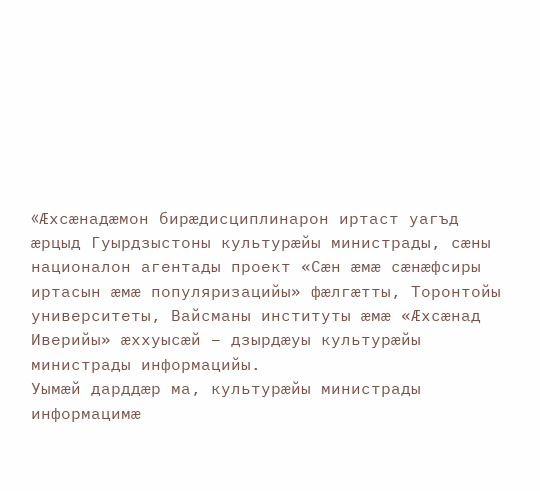«Æхсæнадæмон бирæдисциплинарон иртаст уагъд æрцыд Гуырдзыстоны культурæйы министрады, сæны националон агентады проект «Сæн æмæ сæнæфсиры иртасын æмæ популяризацийы» фæлгæтты, Торонтойы университеты, Вайсманы институты æмæ «Æхсæнад Иверийы» æххуысæй – дзырдæуы культурæйы министрады информацийы.
Уымæй дарддæр ма, культурæйы министрады информацимæ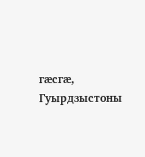гæсгæ, Гуырдзыстоны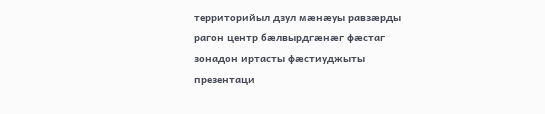территорийыл дзул мæнæуы равзæрды рагон центр бæлвырдгæнæг фæстаг зонадон иртасты фæстиуджыты презентаци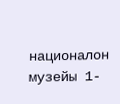националон музейы 1-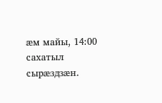æм майы, 14:00 сахатыл сырæздзæн.